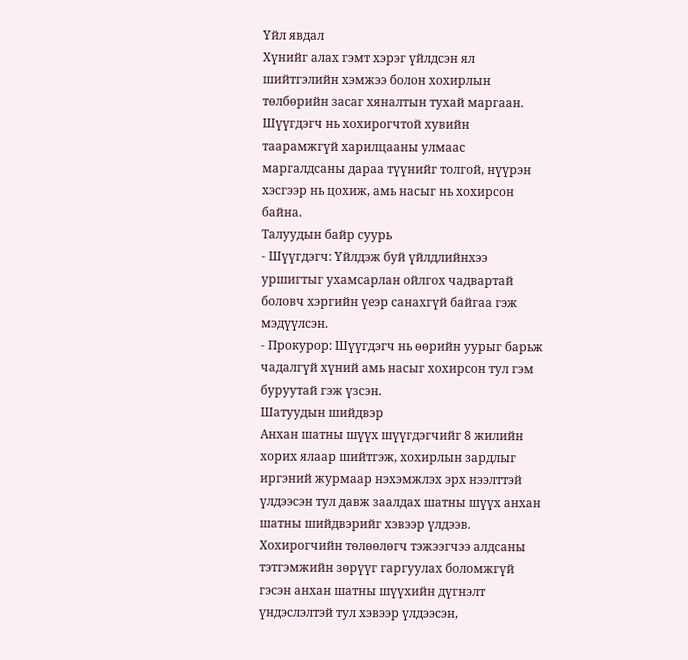Үйл явдал
Хүнийг алах гэмт хэрэг үйлдсэн ял шийтгэлийн хэмжээ болон хохирлын төлбөрийн засаг хяналтын тухай маргаан. Шүүгдэгч нь хохирогчтой хувийн таарамжгүй харилцааны улмаас маргалдсаны дараа түүнийг толгой, нүүрэн хэсгээр нь цохиж, амь насыг нь хохирсон байна.
Талуудын байр суурь
- Шүүгдэгч: Үйлдэж буй үйлдлийнхээ уршигтыг ухамсарлан ойлгох чадвартай боловч хэргийн үеэр санахгүй байгаа гэж мэдүүлсэн.
- Прокурор: Шүүгдэгч нь өөрийн уурыг барьж чадалгүй хүний амь насыг хохирсон тул гэм буруутай гэж үзсэн.
Шатуудын шийдвэр
Анхан шатны шүүх шүүгдэгчийг 8 жилийн хорих ялаар шийтгэж, хохирлын зардлыг иргэний журмаар нэхэмжлэх эрх нээлттэй үлдээсэн тул давж заалдах шатны шүүх анхан шатны шийдвэрийг хэвээр үлдээв. Хохирогчийн төлөөлөгч тэжээгчээ алдсаны тэтгэмжийн зөрүүг гаргуулах боломжгүй гэсэн анхан шатны шүүхийн дүгнэлт үндэслэлтэй тул хэвээр үлдээсэн,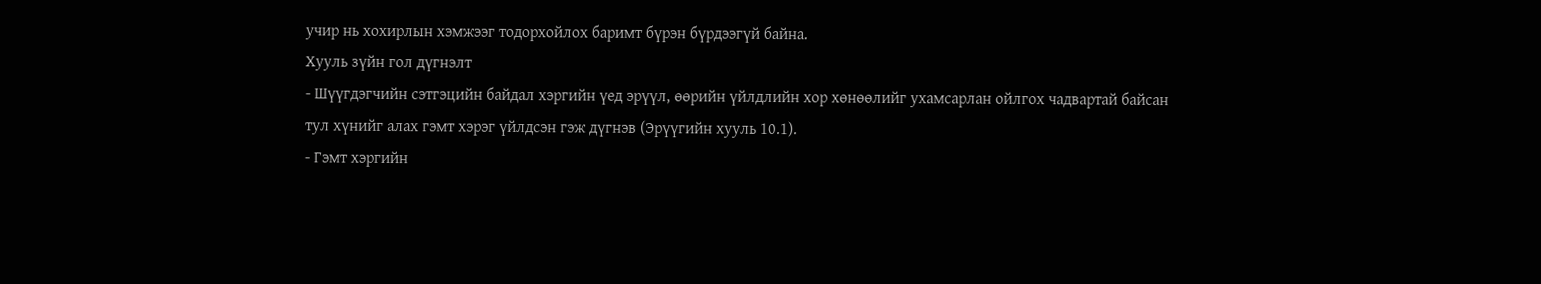учир нь хохирлын хэмжээг тодорхойлох баримт бүрэн бүрдээгүй байна.
Хууль зүйн гол дүгнэлт
- Шүүгдэгчийн сэтгэцийн байдал хэргийн үед эрүүл, өөрийн үйлдлийн хор хөнөөлийг ухамсарлан ойлгох чадвартай байсан тул хүнийг алах гэмт хэрэг үйлдсэн гэж дүгнэв (Эрүүгийн хууль 10.1).
- Гэмт хэргийн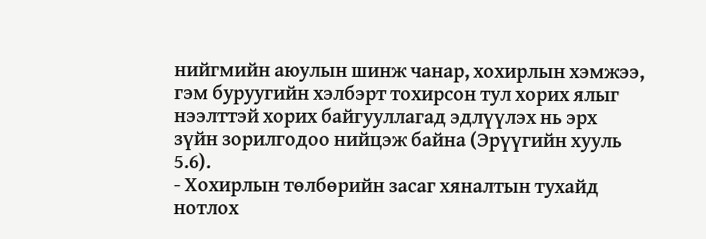нийгмийн аюулын шинж чанар, хохирлын хэмжээ, гэм буруугийн хэлбэрт тохирсон тул хорих ялыг нээлттэй хорих байгууллагад эдлүүлэх нь эрх зүйн зорилгодоо нийцэж байна (Эрүүгийн хууль 5.6).
- Хохирлын төлбөрийн засаг хяналтын тухайд нотлох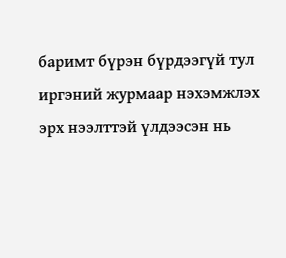баримт бүрэн бүрдээгүй тул иргэний журмаар нэхэмжлэх эрх нээлттэй үлдээсэн нь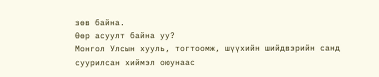зөв байна.
Өөр асуулт байна уу?
Монгол Улсын хууль, тогтоомж, шүүхийн шийдвэрийн санд суурилсан хиймэл оюунаас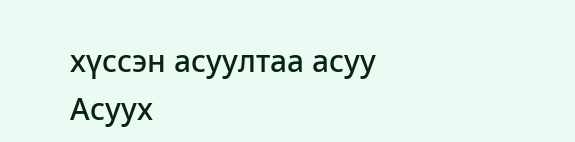хүссэн асуултаа асуу
Асуух